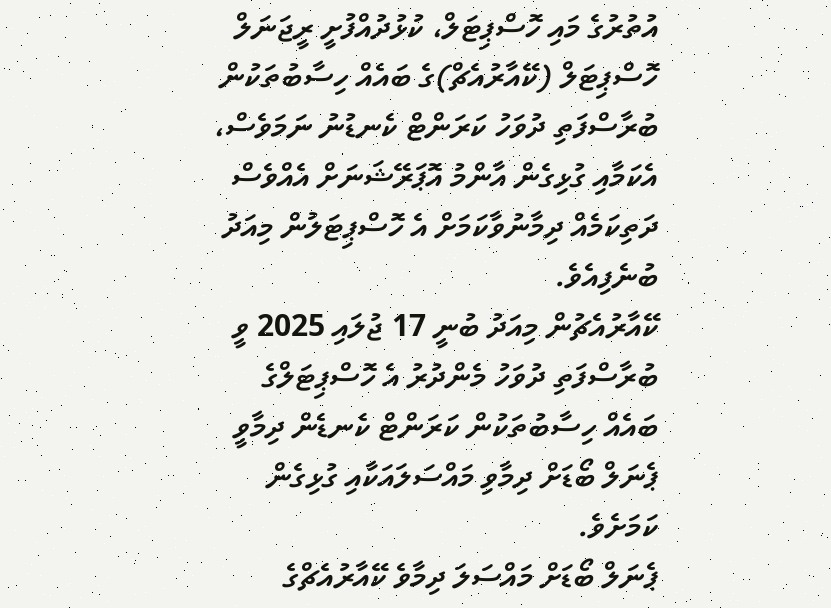އުތުރުގެ މައި ހޮސްޕިޓަލް، ކުޅުދުއްފުށީ ރީޖަނަލް ހޮސްޕިޓަލް (ކޭއާރުއެޗް)ގެ ބައެއް ހިސާބުތަކުން ބުރާސްފަތި ދުވަހު ކަރަންޓް ކެނޑުނު ނަމަވެސް، އެކަމާއި ގުޅިގެން އާންމު އޮޕަރޭޝަނަށް އެއްވެސް ދަތިކަމެއް ދިމާނުވާކަމަށް އެ ހޮސްޕިޓަލުން މިއަދު ބުނެފިއެވެ.
ކޭއާރުއެޗުން މިއަދު ބުނީ 17 ޖުލައި 2025 ވީ ބުރާސްފަތި ދުވަހު މެންދުރު އެ ހޮސްޕިޓަލްގެ ބައެއް ހިސާބުތަކުން ކަރަންޓް ކެނޑެން ދިމާވީ ޕެނަލް ބޯޑަށް ދިމާވި މައްސަލައަކާއި ގުޅިގެން ކަމަށެވެ.
ޕެނަލް ބޯޑަށް މައްސަލަ ދިމާވެ ކޭއާރުއެޗްގެ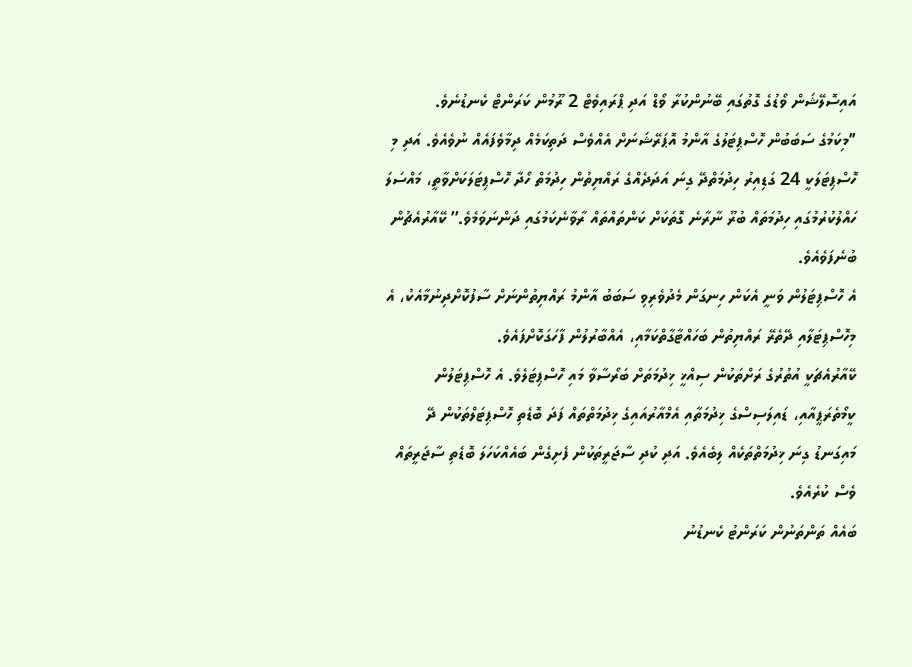އައިސޮލޭޝަން ވޯޑުގެ ގޮތުގައި ބޭނުންކުރާ ވޯޑް އަދި ޕްރައިވެޓް 2 ރޫމުން ކަރަންޓް ކެނޑުނެވެ.
’’މިކަމުގެ ސަބަބުން ހޮސްޕިޓަލުގެ އާންމު އޮޕަރޭޝަނަށް އެއްވެސް ދަތިކަމެއް ދިމާވެފައެއް ނުވެއެވެ. އަދި މި ހޮސްޕިޓަލަކީ 24 ގަޑިއިރު ހިދުމަތްދޭ ގިނަ އަދަދެއްގެ ރައްޔިތުން ހިދުމަތް ހޯދާ ހޮސްޕިޓަލަކަށްވާތީ، މައްސަލަ ހައްލުކުރުމުގައި ހިދުމަތައް ބުރޫ ނާރާނެ ގޮތަކަށް ކަންތައްތައް ރާވާނެކަމުގައި ދަންނަވަމެވެ.’’ ކޭއާރުއެޗުން ބުނެފަވެއެވެ.
އެ ހޮސްޕިޓަލުން ވަނީ އެކަން ހިނގަން މެދުވެރިވި ސަބަބު އާންމު ރައްޔިތުންނަށް ސާފުކޮށްދިނުމާއެކު، އެ މިހޮސްޕިޓަލާއި ދޭތެރޭ ރައްޔިތުން ބަހައްޓާގާތްކަމާއި، އެއްބާރުލުން ފާހަގަކޮށްފައެވެ.
ކޭއާރުއެޗަކީ އުތުރުގެ ރަށްތަކުން ސިއްޚީ ޚިދުމަތަށް ބަރޯސާވާ މައި ހޮސްޕިޓަލެވެ. އެ ހޮސްޕިޓަލުން ކީމޯތެރަޕީއާއި، ޑައިލަސިސްގެ ޚިދުމަތާއި އެމްއާރުއައިގެ ޚިދުމަތްތައް ފަދަ ބޮޑެތި ހޮސްޕިޓަލްތަކުން ދޭ މައިގަނޑު ގިނަ ޚިދުމަތްތަކެއް ލިބެއެވެ. އަދި ކުދި ސާޖަރީތަކުން ފެށިގެން ބައެއްކަހަލަ ބޮޑެތި ސާޖަރީތައް ވެސް ކުރެއެވެ.
ބައެއް ތަންތަނުން ކަރަންޓު ކެނޑުނު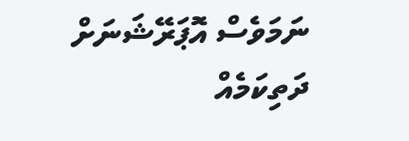ނަމަވެސް އޮޕަރޭޝަނަށް ދަތިކަމެއް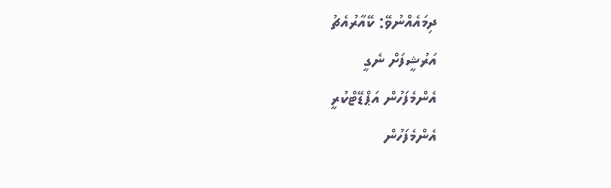ދިމައެއްނުވޭ: ކޭއާރުއެޗު
އަރުޝީފަށް ނެގީ
އެންމެފަހުން އަޕްޑޭޓްކުރީ
އެންމެފަހުން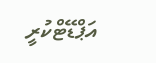އަޕްޑޭޓްކުރީ